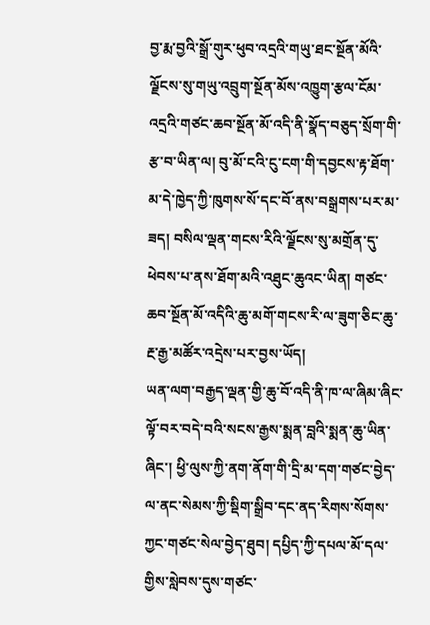བྱ་རྨ་བྱའི་སྒྲོ་གུར་ཕུབ་འདྲའི་གཡུ་ཐང་སྔོན་མོའི་ལྗོངས་སུ་གཡུ་འབྲུག་སྔོན་མོས་འཁྱུག་རྩལ་ངོམ་འདྲའི་གཙང་ཆབ་སྔོན་མོ་འདི་ནི་སྣོད་བཅུད་སྲོག་གི་རྩ་བ་ཡིན་ལ། བུ་མོ་ངའི་ངུ་ངག་གི་དབྱངས་རྟ་ཐོག་མ་དེ་ཁྱེད་ཀྱི་ཁུགས་སོ་དང་བོ་ནས་བསྒྲགས་པར་མ་ཟད། བསིལ་ལྡན་གངས་རིའི་ལྗོངས་སུ་མགྲོན་དུ་ཕེབས་པ་ནས་ཐོག་མའི་འཐུང་ཆུའང་ཡིན། གཙང་ཆབ་སྔོན་མོ་འདིའི་ཆུ་མགོ་གངས་རི་ལ་ཟུག་ཅིང་ཆུ་རྔ་རྒྱ་མཚོར་འདྲེས་པར་བྱས་ཡོད།
ཡན་ལག་བརྒྱད་ལྡན་གྱི་ཆུ་བོ་འདི་ནི་ཁ་ལ་ཞིམ་ཞིང་ལྟོ་བར་བདེ་བའི་སངས་རྒྱས་སྨན་བླའི་སྨན་ཆུ་ཡིན་ཞིང་། ཕྱི་ལུས་ཀྱི་ནག་ནོག་གི་དྲི་མ་དག་གཙང་བྱེད་ལ་ནང་སེམས་ཀྱི་སྡིག་སྒྲིབ་དང་ནད་རིགས་སོགས་ཀྱང་གཙང་སེལ་བྱེད་ཐུབ། དཔྱིད་ཀྱི་དཔལ་མོ་དལ་གྱིས་སླེབས་དུས་གཙང་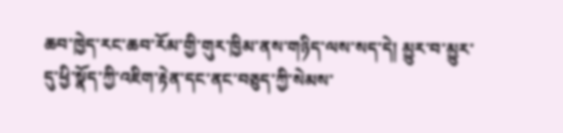ཆབ་ཁྱེད་རང་ཆབ་རོམ་གྱི་གུར་ཁྱིམ་ནས་གཉིད་ལས་སད་དེ། མྱུར་བ་མྱུར་དུ་ཕྱི་སྣོད་ཀྱི་འཇིག་རྟེན་དང་ནང་བཅུད་ཀྱི་སེམས་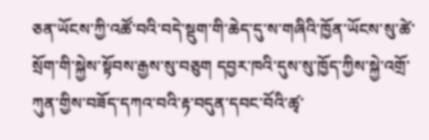ཅན་ཡོངས་ཀྱི་འཚོ་བའི་བདེ་སྡུག་གི་ཆེད་དུ་ས་གཞིའི་ཁྱོན་ཡོངས་སུ་ཚེ་སྲོག་གི་སྐྱེས་སྟོབས་རྒྱས་སུ་བཅུག དབྱར་ཁའི་དུས་སུ་ཁྱོད་ཀྱིས་སྐྱེ་འགྲོ་ཀུན་གྱིས་བཟོད་དཀའ་བའི་རྟ་བདུན་དབང་བོའི་ཚྭ་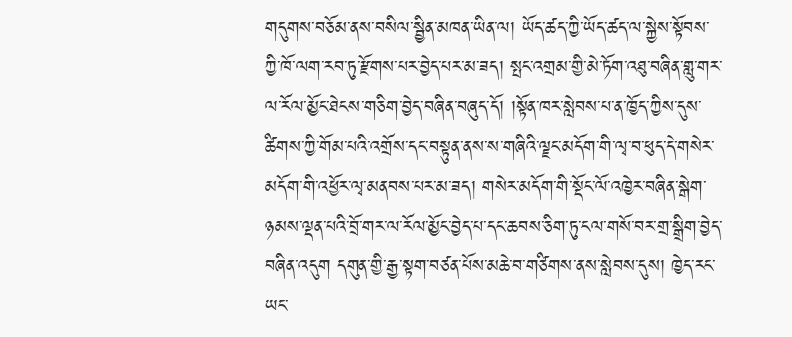གདུགས་བཅོམ་ནས་བསིལ་སྦྱིན་མཁན་ཡིན་ལ། ཡོད་ཚད་ཀྱི་ཡོད་ཚད་ལ་སྐྱེས་སྟོབས་ཀྱི་ཁོ་ལག་རབ་ཏུ་རྫོགས་པར་བྱེད་པར་མ་ཟད། སྤང་འགྲམ་གྱི་མེ་ཏོག་འཐུ་བཞིན་གླུ་གར་ལ་རོལ་མྱོང་ཐེངས་གཅིག་བྱེད་བཞིན་བཞུད་དོ། །སྟོན་ཁར་སླེབས་པ་ན་ཁྱོད་ཀྱིས་དུས་ཚིགས་ཀྱི་གོམ་པའི་འགྲོས་དང་བསྟུན་ནས་ས་གཞིའི་ལྗང་མདོག་གི་ལྭ་བ་ཕུད་དེ་གསེར་མདོག་གི་འཕྱོར་ལྭ་མནབས་པར་མ་ཟད། གསེར་མདོག་གི་སྡོང་ལོ་འཁྱེར་བཞིན་སྒེག་ཉམས་ལྡན་པའི་བྲོ་གར་ལ་རོལ་མྱོང་བྱེད་པ་དང་ཆབས་ཅིག་ཏུ་ངལ་གསོ་བར་གྲ་སྒྲིག་བྱེད་བཞིན་འདུག དགུན་གྱི་རྒྱ་སྟག་བཙན་པོས་མཆེ་བ་གཙིགས་ནས་སླེབས་དུས། ཁྱེད་རང་ཡང་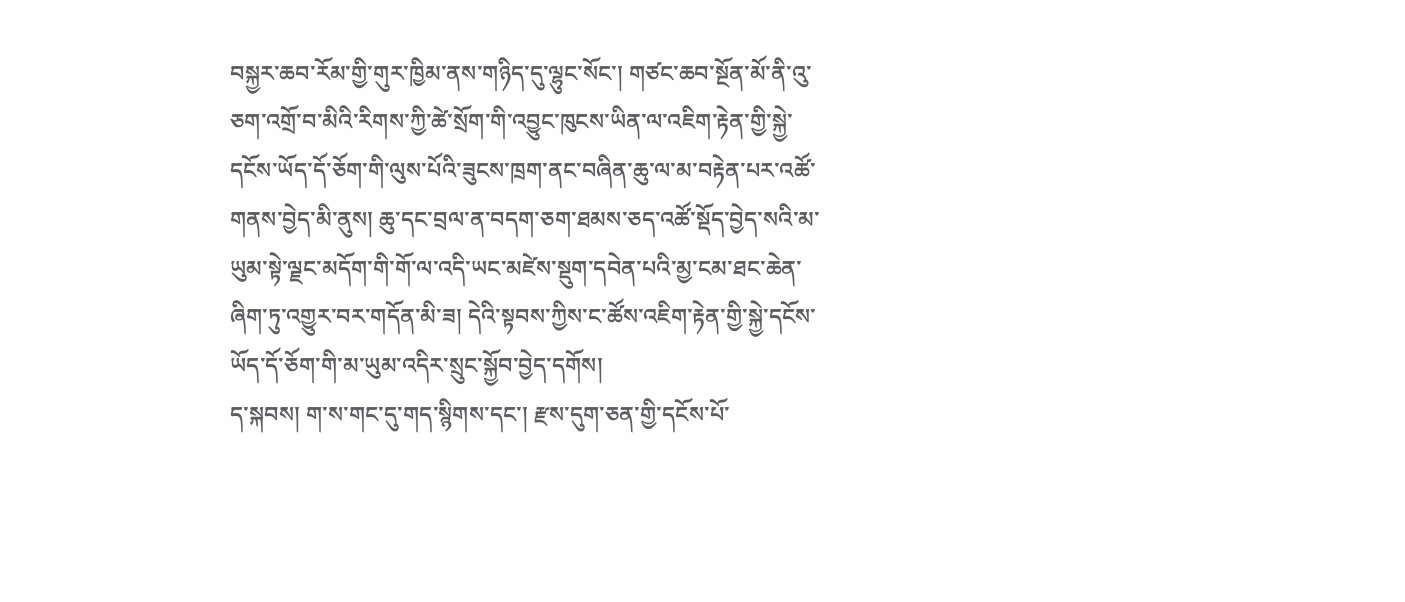བསྐྱར་ཆབ་རོམ་གྱི་གུར་ཁྱིམ་ནས་གཉིད་དུ་ལྷུང་སོང་། གཙང་ཆབ་སྔོན་མོ་ནི་འུ་ཅག་འགྲོ་བ་མིའི་རིགས་ཀྱི་ཚེ་སྲོག་གི་འབྱུང་ཁུངས་ཡིན་ལ་འཇིག་རྟེན་གྱི་སྐྱེ་དངོས་ཡོད་དོ་ཅོག་གི་ལུས་པོའི་ཟུངས་ཁྲག་ནང་བཞིན་ཆུ་ལ་མ་བརྟེན་པར་འཚོ་གནས་བྱེད་མི་ནུས། ཆུ་དང་བྲལ་ན་བདག་ཅག་ཐམས་ཅད་འཚོ་སྡོད་བྱེད་སའི་མ་ཡུམ་སྟེ་ལྗང་མདོག་གི་གོ་ལ་འདི་ཡང་མཛེས་སྡུག་དབེན་པའི་མྱ་ངམ་ཐང་ཆེན་ཞིག་ཏུ་འགྱུར་བར་གདོན་མི་ཟ། དེའི་སྟབས་ཀྱིས་ང་ཚོས་འཇིག་རྟེན་གྱི་སྐྱེ་དངོས་ཡོད་དོ་ཅོག་གི་མ་ཡུམ་འདིར་སྲུང་སྐྱོབ་བྱེད་དགོས།
ད་སྐབས། ག་ས་གང་དུ་གད་སྙིགས་དང་། རྫས་དུག་ཅན་གྱི་དངོས་པོ་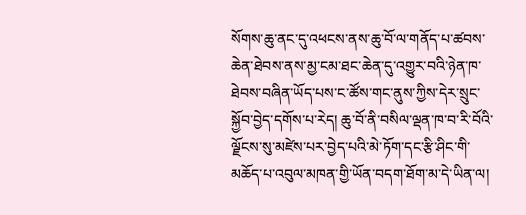སོགས་ཆུ་ནང་དུ་འཕངས་ནས་ཆུ་བོ་ལ་གནོད་པ་ཚབས་ཆེན་ཐེབས་ནས་མྱ་ངམ་ཐང་ཆེན་དུ་འགྱུར་བའི་ཉེན་ཁ་ཐེབས་བཞིན་ཡོད་པས་ང་ཚོས་གང་ནུས་ཀྱིས་དེར་སྲུང་སྐྱོབ་བྱེད་དགོས་པ་རེད། ཆུ་བོ་ནི་བསིལ་ལྡན་ཁ་བ་རི་བོའི་ལྗོངས་སུ་མཛེས་པར་བྱེད་པའི་མེ་ཏོག་དང་རྩི་ཤིང་གི་མཆོད་པ་འབུལ་མཁན་གྱི་ཡོན་བདག་ཐོག་མ་དེ་ཡིན་ལ།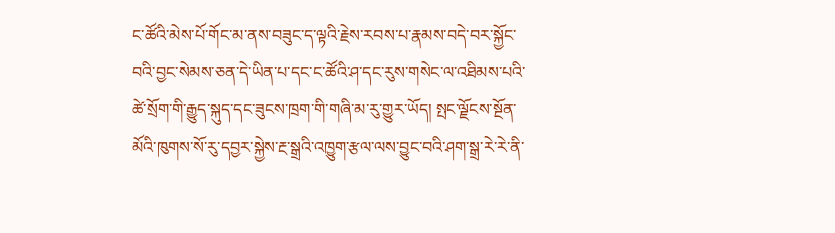ང་ཚོའི་མེས་པོ་གོང་མ་ནས་བཟུང་ད་ལྟའི་རྗེས་རབས་པ་རྣམས་བདེ་བར་སྐྱོང་བའི་བྱང་སེམས་ཅན་དེ་ཡིན་པ་དང་ང་ཚོའི་ཤ་དང་རུས་གསེང་ལ་འཐིམས་པའི་ཚེ་སྲོག་གི་རྒྱུད་སྐུད་དང་ཟུངས་ཁྲག་གི་གཞི་མ་རུ་གྱུར་ཡོད། སྤང་ལྗོངས་སྔོན་མོའི་ཁུགས་སོ་རུ་དབྱར་སྐྱེས་རྔ་སྒྲའི་འཁྱུག་རྩལ་ལས་བྱུང་བའི་ཤག་སྒྲ་རེ་རེ་ནི་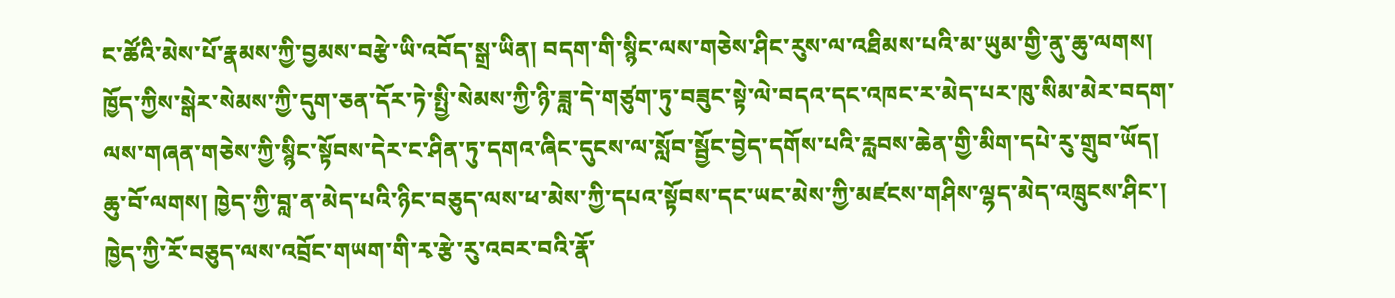ང་ཚོའི་མེས་པོ་རྣམས་ཀྱི་བྱམས་བརྩེ་ཡི་འབོད་སྒྲ་ཡིན། བདག་གི་སྙིང་ལས་གཅེས་ཤིང་རུས་ལ་འཐིམས་པའི་མ་ཡུམ་གྱི་ནུ་ཆུ་ལགས། ཁྱོད་ཀྱིས་སྒེར་སེམས་ཀྱི་དུག་ཅན་དོར་ཏེ་སྤྱི་སེམས་ཀྱི་ཉི་ཟླ་དེ་གཙུག་ཏུ་བཟུང་སྟེ་ལེ་བདའ་དང་འཁང་ར་མེད་པར་ཁུ་སིམ་མེར་བདག་ལས་གཞན་གཅེས་ཀྱི་སྙིང་སྟོབས་དེར་ང་ཤིན་ཏུ་དགའ་ཞིང་དུངས་ལ་སློབ་སྦྱོང་བྱེད་དགོས་པའི་རླབས་ཆེན་གྱི་མིག་དཔེ་རུ་གྲུབ་ཡོད།
ཆུ་བོ་ལགས། ཁྱེད་ཀྱི་བླ་ན་མེད་པའི་ཉིང་བཅུད་ལས་ཕ་མེས་ཀྱི་དཔའ་སྟོབས་དང་ཡང་མེས་ཀྱི་མཛངས་གཤིས་ལྷད་མེད་འཁྲུངས་ཤིང་། ཁྱེད་ཀྱི་རོ་བཅུད་ལས་འབྲོང་གཡག་གི་རྭ་རྩེ་རུ་འབར་བའི་རྣོ་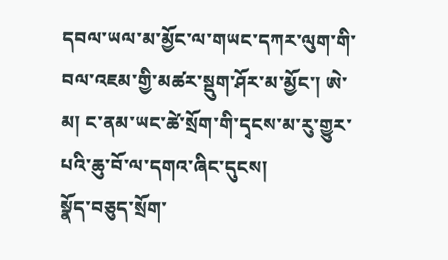དབལ་ཡལ་མ་མྱོང་ལ་གཡང་དཀར་ལུག་གི་བལ་འཇམ་གྱི་མཚར་སྡུག་ཤོར་མ་མྱོང་། ཨེ་མ། ང་ནམ་ཡང་ཚེ་སྲོག་གི་དྭངས་མ་རུ་གྱུར་པའི་ཆུ་བོ་ལ་དགའ་ཞིང་དུངས།
སྣོད་བཅུད་སྲོག་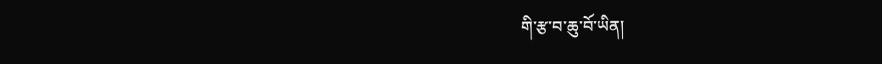གི་རྩ་བ་ཆུ་བོ་ཡིན།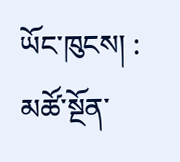ཡོང་ཁུངས། : མཚོ་སྔོན་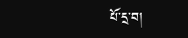པོ་དྲ་བ།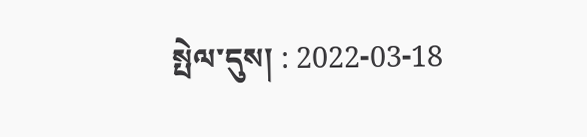སྤེལ་དུས། : 2022-03-18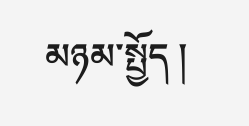མཉམ་སྤྱོད །